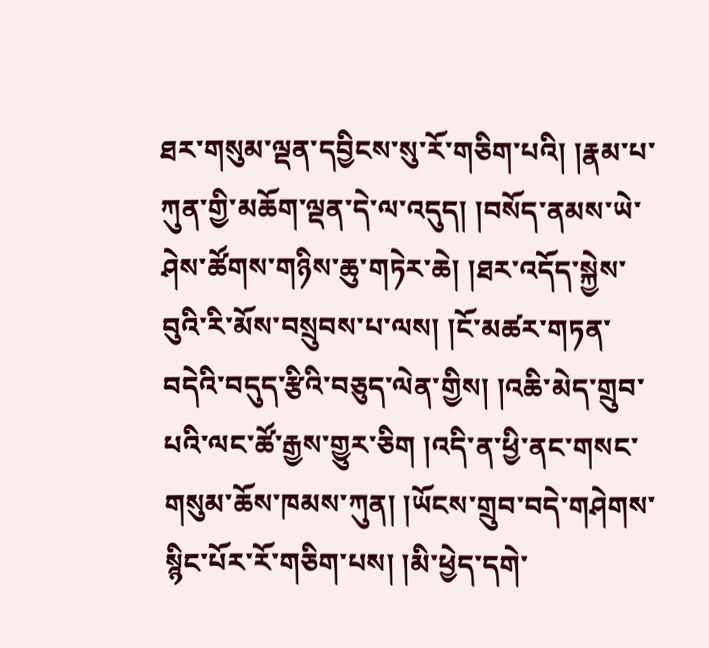ཐར་གསུམ་ལྡན་དབྱིངས་སུ་རོ་གཅིག་པའི། །རྣམ་པ་ཀུན་གྱི་མཆོག་ལྡན་དེ་ལ་འདུད། །བསོད་ནམས་ཡེ་ཤེས་ཚོགས་གཉིས་ཆུ་གཏེར་ཆེ། །ཐར་འདོད་སྐྱེས་བུའི་རི་མོས་བསྲུབས་པ་ལས། །ངོ་མཚར་གཏན་བདེའི་བདུད་རྩིའི་བཅུད་ལེན་གྱིས། །འཆི་མེད་གྲུབ་པའི་ལང་ཚོ་རྒྱས་གྱུར་ཅིག །འདི་ན་ཕྱི་ནང་གསང་གསུམ་ཆོས་ཁམས་ཀུན། །ཡོངས་གྲུབ་བདེ་གཤེགས་སྙིང་པོར་རོ་གཅིག་པས། །མི་ཕྱེད་དགེ་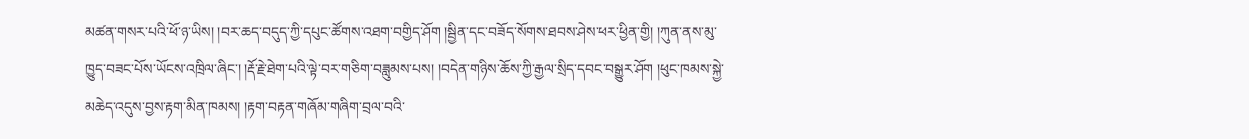མཚན་གསར་པའི་ཕོ་ཉ་ཡིས། །བར་ཆད་བདུད་ཀྱི་དཔུང་ཚོགས་འཐག་བགྱིད་ཤོག །སྦྱིན་དང་བཟོད་སོགས་ཐབས་ཤེས་ཕར་ཕྱིན་གྱི། །ཀུན་ནས་མུ་ཁྱུད་བཟང་པོས་ཡོངས་འཁྲིལ་ཞིང་། །རྡོ་རྗེ་ཐེག་པའི་ལྟེ་བར་གཅིག་བཟླུམས་པས། །བདེན་གཉིས་ཆོས་ཀྱི་རྒྱལ་སྲིད་དབང་བསྒྱུར་ཤོག །ཕུང་ཁམས་སྐྱེ་མཆེད་འདུས་བྱས་རྟག་མིན་ཁམས། །རྟག་བརྟན་གཞོམ་གཞིག་བྲལ་བའི་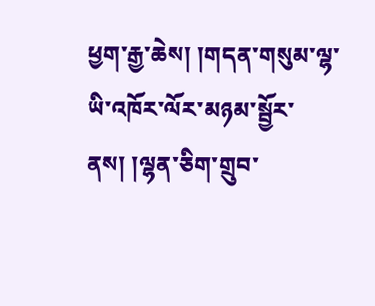ཕྱག་རྒྱ་ཆེས། །གདན་གསུམ་ལྷ་ཡི་འཁོར་ལོར་མཉམ་སྦྱོར་ནས། །ལྷན་ཅིག་གྲུབ་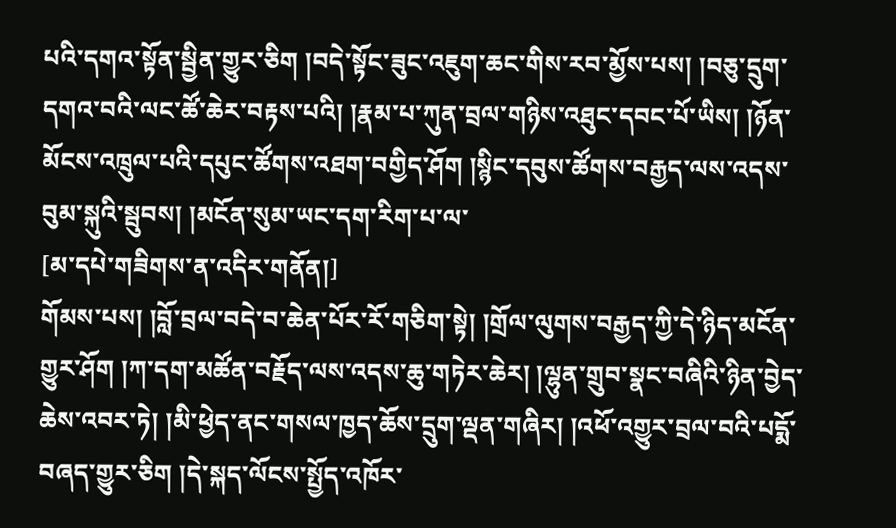པའི་དགའ་སྟོན་སྦྱིན་གྱུར་ཅིག །བདེ་སྟོང་ཟུང་འཇུག་ཆང་གིས་རབ་མྱོས་པས། །བཅུ་དྲུག་དགའ་བའི་ལང་ཚོ་ཆེར་བརྟས་པའི། །རྣམ་པ་ཀུན་བྲལ་གཉིས་འཐུང་དབང་པོ་ཡིས། །ཉོན་མོངས་འཁྲུལ་པའི་དཔུང་ཚོགས་འཐག་བགྱིད་ཤོག །སྙིང་དབུས་ཚོགས་བརྒྱད་ལས་འདས་བུམ་སྐུའི་སྦུབས། །མངོན་སུམ་ཡང་དག་རིག་པ་ལ་
[མ་དཔེ་གཟིགས་ན་འདིར་གནོན།]
གོམས་པས། །བློ་བྲལ་བདེ་བ་ཆེན་པོར་རོ་གཅིག་སྟེ། །གྲོལ་ལུགས་བརྒྱད་ཀྱི་དེ་ཉིད་མངོན་གྱུར་ཤོག །ཀ་དག་མཚོན་བརྗོད་ལས་འདས་ཆུ་གཏེར་ཆེར། །ལྷུན་གྲུབ་སྣང་བཞིའི་ཉིན་བྱེད་ཆེས་འབར་ཏེ། །མི་ཕྱེད་ནང་གསལ་ཁྱད་ཆོས་དྲུག་ལྡན་གཞིར། །འཕོ་འགྱུར་བྲལ་བའི་པདྨོ་བཞད་གྱུར་ཅིག །དེ་སྐད་ལོངས་སྤྱོད་འཁོར་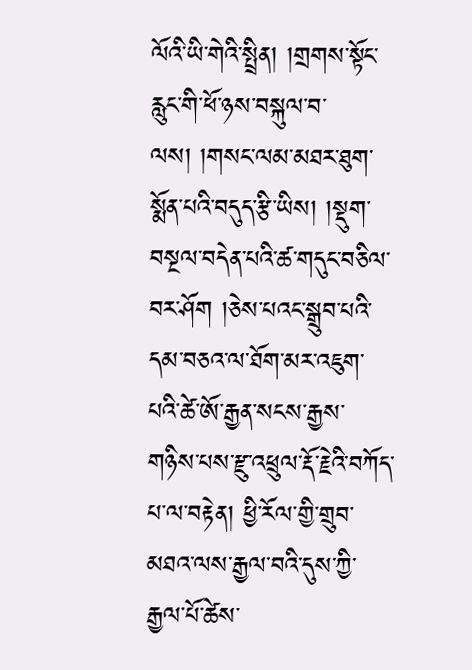ལོའི་ཡི་གེའི་སྤྲིན། །གྲགས་སྟོང་རླུང་གི་ཕོ་ཉས་བསྐུལ་བ་ལས། །གསང་ལམ་མཐར་ཐུག་སྨོན་པའི་བདུད་རྩི་ཡིས། །སྡུག་བསྔལ་བདེན་པའི་ཚ་གདུང་བཅིལ་བར་ཤོག །ཅེས་པའང་སྒྲུབ་པའི་དམ་བཅའ་ལ་ཐོག་མར་འཇུག་པའི་ཚེ་ཨོ་རྒྱན་སངས་རྒྱས་གཉིས་པས་རྫུ་འཕྲུལ་རྡོ་རྗེའི་བཀོད་པ་ལ་བརྟེན། ཕྱི་རོལ་གྱི་གྲུབ་མཐའ་ལས་རྒྱལ་བའི་དུས་ཀྱི་རྒྱལ་པོ་ཚེས་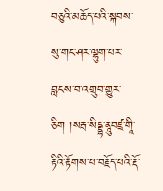བཅུའི་མཆོད་པའི་སྐབས་སུ་གང་ཤར་ལྷུག་པར་བླངས་བ་འགྲུབ་གྱུར་ཅིག །སརྦ་སིདྡྷ་ནཱུབཛྲ་གཱི་རྟིའི་རྟོགས་པ་བརྗོད་པའི་རྡོ་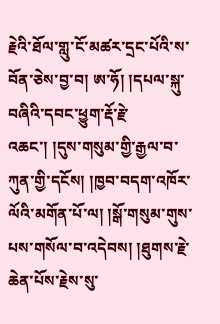རྗེའི་ཐོལ་གླུ་ངོ་མཚར་དྲང་པོའི་ས་བོན་ཅེས་བྱ་བ། ཨ་ཧོ། །དཔལ་སྐུ་བཞིའི་དབང་ཕྱུག་རྡོ་རྗེ་འཆང་། །དུས་གསུམ་གྱི་རྒྱལ་བ་ཀུན་གྱི་དངོས། །ཁྱབ་བདག་འཁོར་ལོའི་མགོན་པོ་ལ། །སྒོ་གསུམ་གུས་པས་གསོལ་བ་འདེབས། །ཐུགས་རྗེ་ཆེན་པོས་རྗེས་སུ་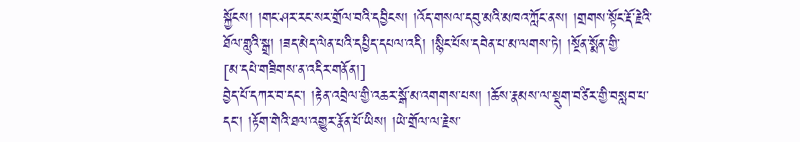སྐྱོངས། །གང་ཤར་རང་སར་གྲོལ་བའི་དབྱིངས། །འོད་གསལ་དབུ་མའི་མཁའ་ཀློང་ནས། །གྲགས་སྟོང་རྡོ་རྗེའི་ཐོལ་གླུའི་སྒྲ། །ཟད་མེད་ལེན་པའི་དཔྱིད་དཔལ་འདི། །སྙིང་པོས་དབེན་པ་མ་ལགས་ཏེ། །སྔོན་སྨོན་གྱི་
[མ་དཔེ་གཟིགས་ན་འདིར་གནོན།]
བྱེད་པོ་དཀར་བ་དང་། །རྟེན་འབྲེལ་གྱི་འཆར་སྒོ་མ་འགགས་པས། །ཆོས་རྣམས་ལ་སྡུག་བཙིར་གྱི་བསླབ་པ་དང་། །རྟོག་གེའི་ཐལ་འགྱུར་རྣོན་པོ་ཡིས། །ཡེ་གྲོལ་ལ་རྗེས་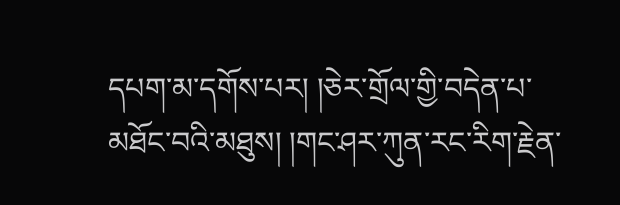དཔག་མ་དགོས་པར། །ཅེར་གྲོལ་གྱི་བདེན་པ་མཐོང་བའི་མཐུས། །གང་ཤར་ཀུན་རང་རིག་རྗེན་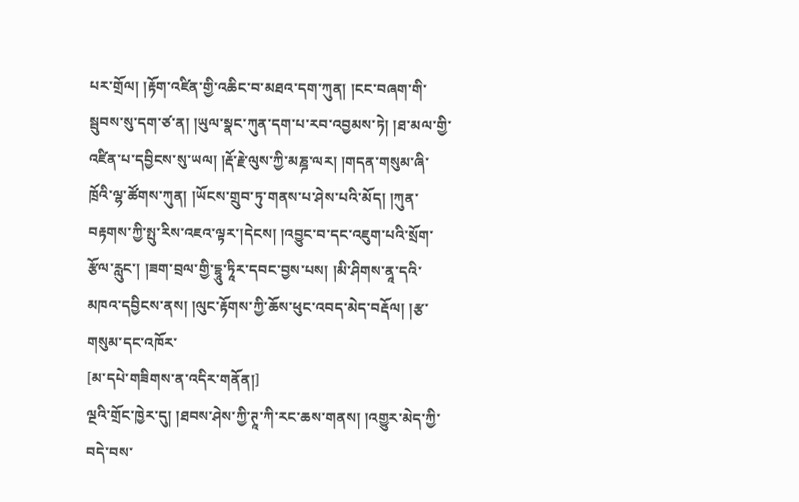པར་གྲོལ། །རྟོག་འཛིན་གྱི་འཆིང་བ་མཐའ་དག་ཀུན། །ངང་བཞག་གི་སྦུབས་སུ་དག་ཙ་ན། །ཡུལ་སྣང་ཀུན་དག་པ་རབ་འབྱམས་ཏེ། །ཐ་མལ་གྱི་འཛིན་པ་དབྱིངས་སུ་ཡལ། །རྡོ་རྗེ་ལུས་ཀྱི་མཎྜ་ལར། །གདན་གསུམ་ཞི་ཁྲོའི་ལྷ་ཚོགས་ཀུན། །ཡོངས་གྲུབ་ཏུ་གནས་པ་ཤེས་པའི་མོད། །ཀུན་བརྟགས་ཀྱི་སྤུ་རིས་འཇའ་ལྟར་།དེངས། །འབྱུང་བ་དང་འཇུག་པའི་སྲོག་རྩོལ་རླུང་། །ཟག་བྲལ་གྱི་དྷཱུ་ཏཱིར་དབང་བྱས་པས། །མི་ཤིགས་ནཱ་དའི་མཁའ་དབྱིངས་ནས། །ལུང་རྟོགས་ཀྱི་ཆོས་ཕུང་འབད་མེད་བརྡོལ། །རྩ་གསུམ་དང་འཁོར་
[མ་དཔེ་གཟིགས་ན་འདིར་གནོན།]
ལྔའི་གྲོང་ཁྱེར་དུ། །ཐབས་ཤེས་ཀྱི་ཊཱ་ཀི་རང་ཆས་གནས། །འགྱུར་མེད་ཀྱི་བདེ་བས་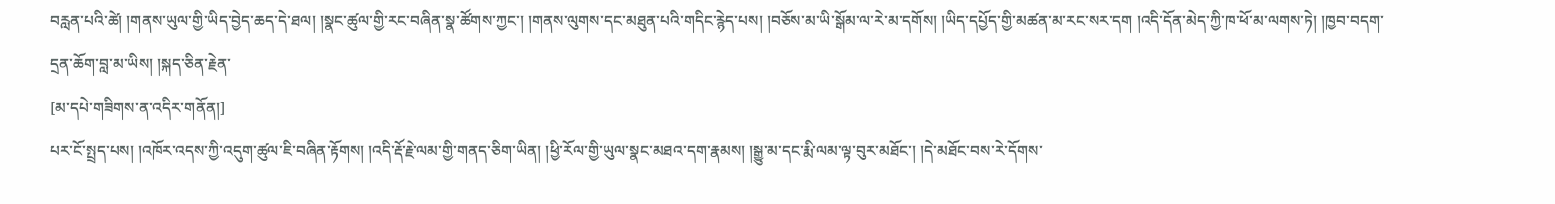བརླན་པའི་ཚེ། །གནས་ཡུལ་གྱི་ཡིད་བྱེད་ཆད་དེ་ཐལ། །སྣང་ཚུལ་གྱི་རང་བཞིན་སྣ་ཚོགས་ཀྱང་། །གནས་ལུགས་དང་མཐུན་པའི་གདིང་རྙེད་པས། །བཅོས་མ་ཡི་སྒོམ་ལ་རེ་མ་དགོས། །ཡིད་དཔྱོད་གྱི་མཚན་མ་རང་སར་དག །འདི་དོན་མེད་ཀྱི་ཁ་ཕོ་མ་ལགས་ཏེ། །ཁྱབ་བདག་དྲན་ཆོག་བླ་མ་ཡིས། །སྐད་ཅིན་རྗེན་
[མ་དཔེ་གཟིགས་ན་འདིར་གནོན།]
པར་ངོ་སྤྲད་པས། །འཁོར་འདས་ཀྱི་འདུག་ཚུལ་ཇི་བཞིན་རྟོགས། །འདི་རྡོ་རྗེ་ལམ་གྱི་གནད་ཅིག་ཡིན། །ཕྱི་རོལ་གྱི་ཡུལ་སྣང་མཐའ་དག་རྣམས། །སྒྱུ་མ་དང་རྨི་ལམ་ལྟ་བུར་མཐོང་། །དེ་མཐོང་བས་རེ་དོགས་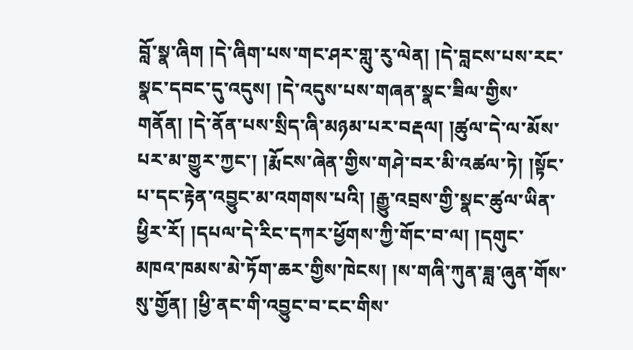བློ་སྣ་ཞིག །དེ་ཞིག་པས་གང་ཤར་གླུ་རུ་ལེན། །དེ་བླངས་པས་རང་སྣང་དབང་དུ་འདུས། །དེ་འདུས་པས་གཞན་སྣང་ཟིལ་གྱིས་གནོན། །དེ་ནོན་པས་སྲིད་ཞི་མཉམ་པར་བརྡལ། །ཚུལ་དེ་ལ་མོས་པར་མ་གྱུར་ཀྱང་། །རྨོངས་ཞེན་གྱིས་གཤེ་བར་མི་འཚལ་ཏེ། །སྟོང་པ་དང་རྟེན་འབྱུང་མ་འགགས་པའི། །རྒྱུ་འབྲས་གྱི་སྣང་ཚུལ་ཡིན་ཕྱིར་རོ། །དཔལ་དེ་རིང་དཀར་ཕྱོགས་ཀྱི་གོང་བ་ལ། །དགུང་མཁའ་ཁམས་མེ་ཏོག་ཆར་གྱིས་ཁེངས། །ས་གཞི་ཀུན་ཟླ་ཞུན་གོས་སུ་གྱོན། །ཕྱི་ནང་གི་འབྱུང་བ་ངང་གིས་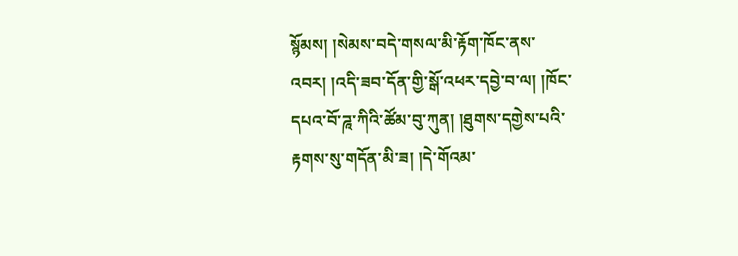སྙོམས། །སེམས་བདེ་གསལ་མི་རྟོག་ཁོང་ནས་འབར། །འདི་ཟབ་དོན་གྱི་སྒོ་འཕར་དབྱེ་བ་ལ། །ཁོང་དཔའ་བོ་ཌཱ་ཀིའི་ཚོམ་བུ་ཀུན། །ཐུགས་དགྱེས་པའི་རྟགས་སུ་གདོན་མི་ཟ། །དེ་གོའམ་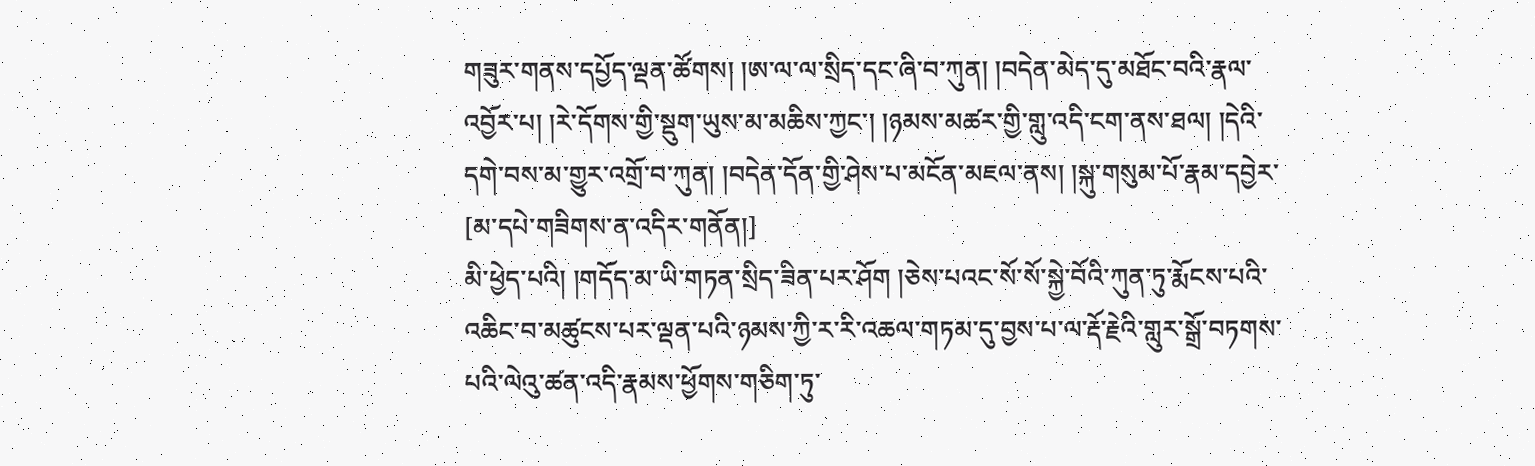གཟུར་གནས་དཔྱོད་ལྡན་ཚོགས། །ཨ་ལ་ལ་སྲིད་དང་ཞི་བ་ཀུན། །བདེན་མེད་དུ་མཐོང་བའི་རྣལ་འབྱོར་པ། །རེ་དོགས་གྱི་སྡུག་ཡུས་མ་མཆིས་ཀྱང་། །ཉམས་མཚར་གྱི་གླུ་འདི་ངག་ནས་ཐལ། །དེའི་དགེ་བས་མ་གྱུར་འགྲོ་བ་ཀུན། །བདེན་དོན་གྱི་ཤེས་པ་མངོན་མཇལ་ནས། །སྐུ་གསུམ་པོ་རྣམ་དབྱེར་
[མ་དཔེ་གཟིགས་ན་འདིར་གནོན།]
མི་ཕྱེད་པའི། །གདོད་མ་ཡི་གཏན་སྲིད་ཟིན་པར་ཤོག །ཅེས་པའང་སོ་སོ་སྐྱེ་བོའི་ཀུན་ཏུ་རྨོངས་པའི་འཆིང་བ་མཚུངས་པར་ལྡན་པའི་ཉམས་ཀྱི་ར་རི་འཆལ་གཏམ་དུ་བྱས་པ་ལ་རྡོ་རྗེའི་གླུར་སྒྲོ་བཏགས་པའི་ལེའུ་ཚན་འདི་རྣམས་ཕྱོགས་གཅིག་ཏུ་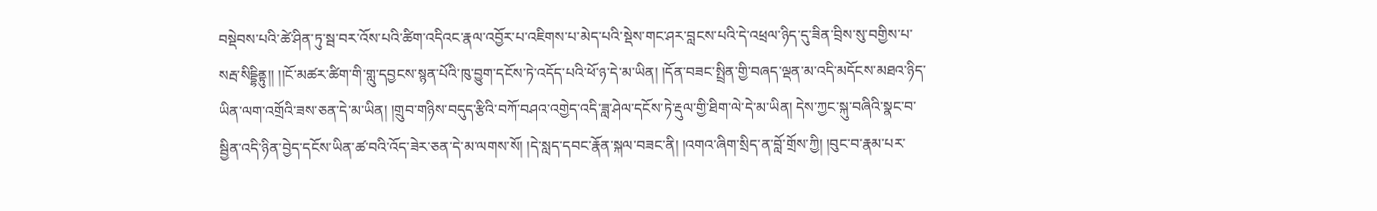བསྡེབས་པའི་ཚེ་ཤིན་ཏུ་སྦ་བར་འོས་པའི་ཚིག་འདིའང་རྣལ་འབྱོར་པ་འཇིགས་པ་མེད་པའི་སྡེས་གང་ཤར་བླངས་པའི་དེ་འཕྲལ་ཉིད་དུ་ཟིན་བྲིས་སུ་བགྱིས་པ་སརྦ་སིདྡྷིནྟུ།། །།ངོ་མཚར་ཚིག་གི་གླུ་དབྱངས་སྙན་པོའི་ཁུ་བྱུག་དངོས་ཏེ་འདོད་པའི་ཕོ་ཉ་དེ་མ་ཡིན། །དོན་བཟང་སྤྲིན་གྱི་བཞད་ལྡན་མ་འདི་མདོངས་མཐའ་ཉིད་ཡིན་ལག་འགྲོའི་ཟས་ཅན་དེ་མ་ཡིན། །གྲུབ་གཉིས་བདུད་རྩིའི་བཀོ་བཤའ་འགྱེད་འདི་ཟླ་ཤེལ་དངོས་ཏེ་རྡུལ་གྱི་ཐིག་ལེ་དེ་མ་ཡིན། དེས་ཀྱང་སྐུ་བཞིའི་སྣང་བ་སྦྱིན་འདི་ཉིན་བྱེད་དངོས་ཡིན་ཚ་བའི་འོད་ཟེར་ཅན་དེ་མ་ལགས་སོ། །དེ་སླད་དབང་རྣོན་སྐལ་བཟང་ནི། །འགའ་ཞིག་སྲིད་ན་བློ་གྲོས་ཀྱི། །བུང་བ་རྣམ་པར་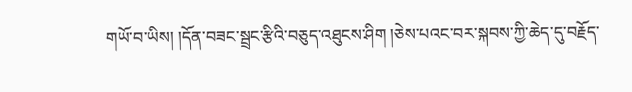གཡོ་བ་ཡིས། །དོན་བཟང་སྦྲང་རྩིའི་བཅུད་འཐུངས་ཤིག །ཅེས་པའང་བར་སྐབས་ཀྱི་ཆེད་དུ་བརྗོད་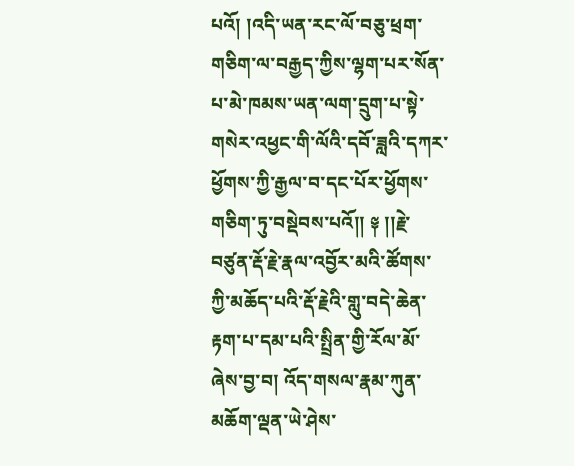པའོ། །འདི་ཡན་རང་ལོ་བཅུ་ཕྲག་གཅིག་ལ་བརྒྱད་ཀྱིས་ལྷག་པར་སོན་པ་མེ་ཁམས་ཡན་ལག་དྲུག་པ་སྟེ་གསེར་འཕྱང་གི་ལོའི་དབོ་ཟླའི་དཀར་ཕྱོགས་ཀྱི་རྒྱལ་བ་དང་པོར་ཕྱོགས་གཅིག་ཏུ་བསྡེབས་པའོ།། ༈ །།རྗེ་བཙུན་རྡོ་རྗེ་རྣལ་འབྱོར་མའི་ཚོགས་ཀྱི་མཆོད་པའི་རྡོ་རྗེའི་གླུ་བདེ་ཆེན་རྟག་པ་དམ་པའི་སྤྲིན་གྱི་རོལ་མོ་ཞེས་བྱ་བ། འོད་གསལ་རྣམ་ཀུན་མཆོག་ལྡན་ཡེ་ཤེས་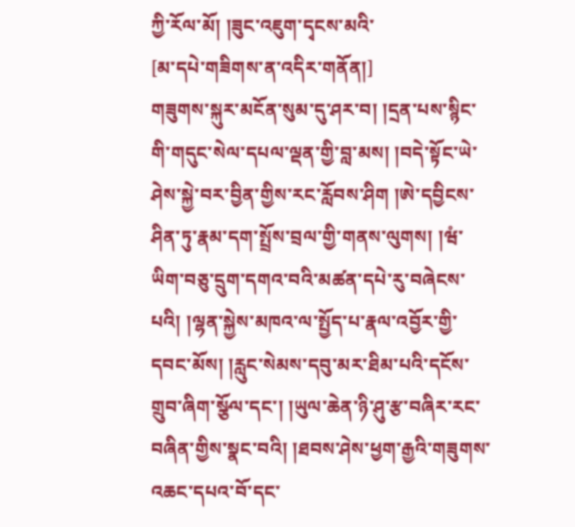ཀྱི་རོལ་མོ། །ཟུང་འཇུག་དྭངས་མའི་
[མ་དཔེ་གཟིགས་ན་འདིར་གནོན།]
གཟུགས་སྐུར་མངོན་སུམ་དུ་ཤར་བ། །དྲན་པས་སྙིང་གི་གདུང་སེལ་དཔལ་ལྡན་གྱི་བླ་མས། །བདེ་སྟོང་ཡེ་ཤེས་སྐྱེ་བར་བྱིན་གྱིས་རང་རློབས་ཤིག །ཨེ་དབྱིངས་ཤིན་ཏུ་རྣམ་དག་སྤྲོས་བྲལ་གྱི་གནས་ལུགས། །ཝཾ་ཡིག་བཅུ་དྲུག་དགའ་བའི་མཚན་དཔེ་རུ་བཞེངས་པའི། །ལྷན་སྐྱེས་མཁའ་ལ་སྤྱོད་པ་རྣལ་འབྱོར་གྱི་དབང་མོས། །རླུང་སེམས་དབུ་མར་ཐིམ་པའི་དངོས་གྲུབ་ཞིག་སྩོལ་དང་། །ཡུལ་ཆེན་ཉི་ཤུ་རྩ་བཞིར་རང་བཞིན་གྱིས་སྣང་བའི། །ཐབས་ཤེས་ཕྱག་རྒྱའི་གཟུགས་འཆང་དཔའ་བོ་དང་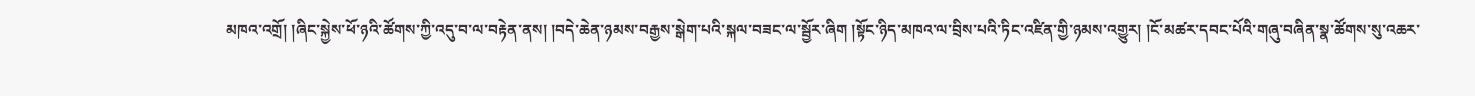མཁའ་འགྲོ། །ཞིང་སྐྱེས་ཕོ་ཉའི་ཚོགས་ཀྱི་འདུ་བ་ལ་བརྟེན་ནས། །བདེ་ཆེན་ཉམས་བརྒྱས་སྒེག་པའི་སྐལ་བཟང་ལ་སྦྱོར་ཞིག །སྟོང་ཉིད་མཁའ་ལ་བྲིས་པའི་ཏིང་འཛིན་གྱི་ཉམས་འགྱུར། །ངོ་མཚར་དབང་པོའི་གཞུ་བཞིན་སྣ་ཚོགས་སུ་འཆར་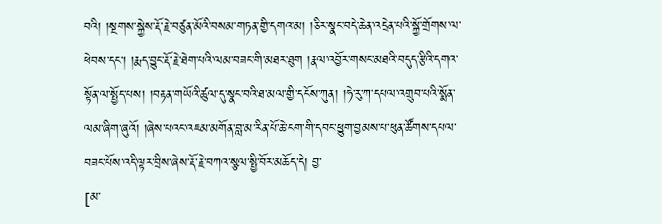བའི། །སྔགས་སྐྱེས་རྡོ་རྗེ་བཙུན་མོའི་བསམ་གཏན་གྱི་དགའ་མ། །ཅིར་སྣང་བདེ་ཆེན་འདྲེན་པའི་སྐྱོ་གྲོགས་ལ་ཕེབས་དང་། །རྨད་བྱུང་རྡོ་རྗེ་ཐེག་པའི་ལམ་བཟང་གི་མཐར་ཐུག །རྣལ་འབྱོར་གསང་མཐའི་བདུད་རྩིའི་དགའ་སྟོན་ལ་སྤྱོད་པས། །བརྟན་གཡོའི་ཚུལ་དུ་སྣང་བའི་ཐ་མལ་གྱི་དངོས་ཀུན། །ཧེ་རུ་ཀ་དཔལ་འགྲུབ་པའི་སྨོན་ལམ་ཞིག་ཞུའོ། །ཞེས་པའང་འཇམ་མགོན་བླ་མ་རིན་པོ་ཆེ་ངག་གི་དབང་ཕྱུག་བྱམས་པ་ཕུན་ཚོགས་དཔལ་བཟང་པོས་འདི་ལྟར་བྲིས་ཞེས་རྡོ་རྗེ་བཀའ་སྩལ་སྤྱི་བོར་མཆོད་དེ། བྱ་
[མ་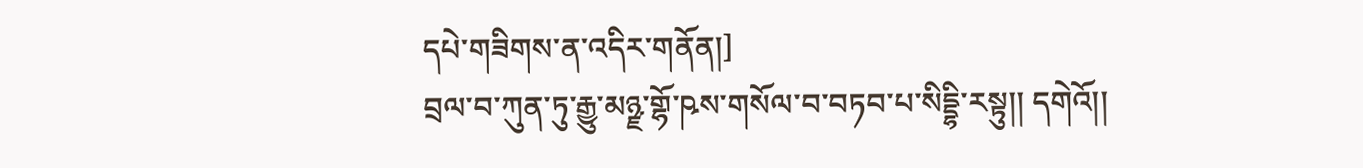དཔེ་གཟིགས་ན་འདིར་གནོན།]
བྲལ་བ་ཀུན་ཏུ་རྒྱུ་མཉྫ་གྷོ་ཥས་གསོལ་བ་བཏབ་པ་སིདྡྷི་རསྟུ།། དགེའོ།།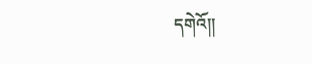དགེའོ།།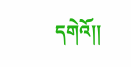དགེའོ།།